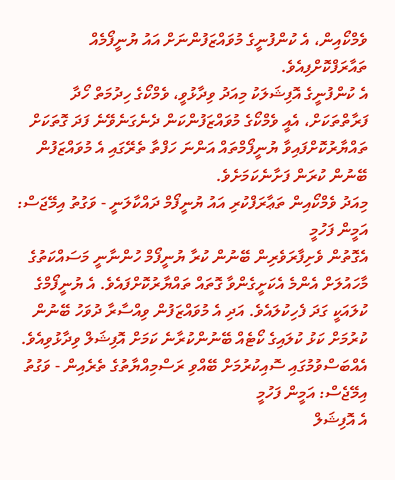ވެމްކޯއިން، އެ ކުންފުނީގެ މުވައްޒަފުންނަށް އައު ޔުނީފޯމެއް ތައާރަފްކޮށްފިއެވެ.
އެ ކުންފުނީގެ އޮފިޝަލަކު މިއަދު ވިދާޅުވީ، ވެމްކޯގެ ހިދުމަތް ހޯދާ ފަރާތްތަކަށް، އެއީ ވެމްކޯގެ މުވައްޒަފުންކަން ދެނެގަނެވޭނެ ފަދަ ގޮތަކަށް ތައްޔާރުކޮށްފައިވާ ޔުނީފޯމްތައް އަންނަ ހަފްތާ ތެރޭގައި އެ މުވައްޒަފުން ބޭނުން ކުރަން ފަށާނެކަމަށެވެ.
މިއަދު ވެމްކޯއިން ތަޢާރަފްކުރި އައު ޔުނީފޯމް ދައްކާލަނީ - ވަގުތު އިމޭޖަސް: އަމީން ފަހުމީ
އެގޮތުން ވެށިފާރަވެރިން ބޭނުން ކުރާ ޔުނީފޯމް ހުންނާނީ މަސައްކަތުގެ މާހައުލަށް އެންމެ އެކަށީގެންވާ ގޮތައް ތައްޔާރުކޮށްފައެވެ. އެ ޔުނީފޯމްގެ ކުލައަކީ ގަދަ ފެހިކުލައެވެ. އަދި އެ މުވައްޒަފުން ވިއްސާރާ ދުވަހު ބޭނުން ކުރުމަށް ކަޅު ކުލައިގެ ކޯޓެއް ބޭނުންކުރާނެ ކަމަށް އޮފިޝަލް ވިދާޅުވިއެވެ.
އެއްބަސްވުމުގައި ސޮއިކުރުމަށް ބޭއްވި ރަސްމިއްޔާތުގެ ތެރެއިން - ވަގުތު އިމޭޖެސް: އަމީން ފަހުމީ
އެ އޮފިޝަލް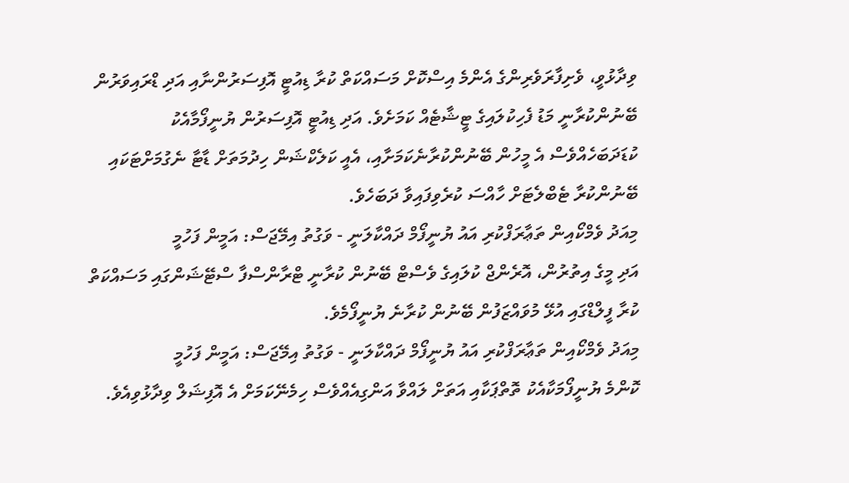ވިދާޅުވީ، ވެށިފާރަވެރިންގެ އެންމެ އިސްކޮށް މަސައްކަތް ކުރާ ޑިއުޓީ އޮފިސަރުންނާއި އަދި ޑްރައިވަރުން ބޭނުންކުރާނީ މަޑު ފެހިކުލައިގެ ޓީޝާޓެއް ކަމަށެވެ. އަދި ޑިއުޓީ އޮފިސަރުން ޔުނީފޯމާއެކު ކުޑަދަބަހެއްވެސް އެ މީހުން ބޭނުންކުރާނެކަމަށާއި، އެއީ ކަލެކްޝަން ހިދުމަތަށް ޑާޓާ ނެގުމަށްޓަކައި ބޭނުންކުރާ ޓެބްލެޓަށް ހާއްސަ ކުރެވިފައިވާ ދަބަހެވެ.
މިއަދު ވެމްކޯއިން ތަޢާރަފްކުރި އައު ޔުނީފޯމް ދައްކާލަނީ - ވަގުތު އިމޭޖަސް: އަމީން ފަހުމީ
އަދި މީގެ އިތުރުން، އޮރެންޖް ކުލައިގެ ވެސްޓް ބޭނުން ކުރާނީ ޓްރާންސްފާ ސްޓޭޝަންގައި މަސައްކަތް ކުރާ ފީލްޑްގައި އުޅޭ މުވައްޒަފުން ބޭނުން ކުރާނެ ޔުނީފޯމެވެ.
މިއަދު ވެމްކޯއިން ތަޢާރަފްކުރި އައު ޔުނީފޯމް ދައްކާލަނީ - ވަގުތު އިމޭޖަސް: އަމީން ފަހުމީ
ކޮންމެ ޔުނީފޯމަކާއެކު ތޮތްޕަކާއި އަތަށް ލައްވާ އަންގިއެއްވެސް ހިމެނޭކަމަށް އެ އޮފިޝަލް ވިދާޅުވިއެވެ.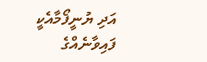އަދި ޔުނީފޯމާއެކީ ފައިވާނެއްގެ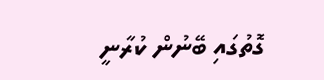ގޮތުގައި ބޭނުން ކުރާނީ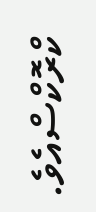ކްރޮކްސްއެވެ.